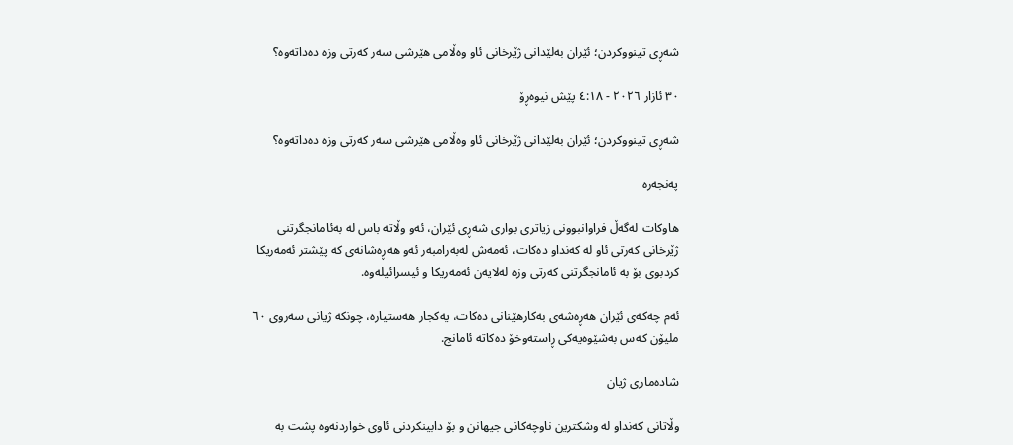شەڕی تینووکردن؛ ئێران بەلێدانی ژێرخانی ئاو وەڵامی هێرشی سەر کەرتی وزە دەداتەوە؟

٣٠ ئازار ٢٠٢٦ - ٤:١٨ پێش نیوەڕۆ

شەڕی تینووکردن؛ ئێران بەلێدانی ژێرخانی ئاو وەڵامی هێرشی سەر کەرتی وزە دەداتەوە؟

پەنجەرە

هاوکات لەگەڵ فراوانبوونی زیاتری بواری شەڕی ئێران، ئەو وڵاتە باس لە بەئامانجگرتنی ژێرخانی کەرتی ئاو لە کەنداو دەکات، ئەمەش لەبەرامبەر ئەو هەڕەشانەی کە پێشتر ئەمەریکا کردبوی بۆ بە ئامانجگرتنی کەرتی وزە لەلایەن ئەمەریکا و ئیسرائیلەوە.

ئەم چەکەی ئێران هەڕەشەی بەکارهێنانی دەکات، یەکجار هەستیارە، چونکە ژیانی سەروی ٦٠ ملیۆن کەس بەشێوەیەکی ڕاستەوخۆ دەکاتە ئامانج.

شادەماری ژیان

وڵاتانی کەنداو لە وشکترین ناوچەکانی جیهانن و بۆ دابینکردنی ئاوی خواردنەوە پشت بە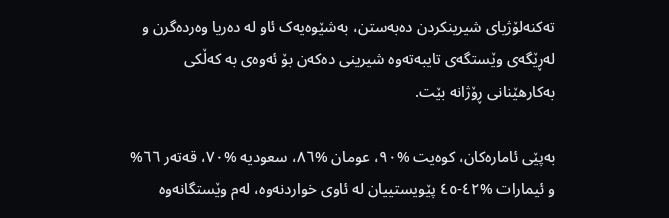تەکنەلۆژیای شیرینکردن دەبەستن، بەشێوەیەک ئاو لە دەریا وەردەگرن و لەڕێگەی وێستگەی تایبەتەوە شیرینی دەکەن بۆ ئەوەی بە کەڵکی بەکارهێنانی ڕۆژانە بێت.

بەپێی ئامارەکان، کوەیت %٩٠، عومان %٨٦، سعودیە %٧٠، قەتەر ٦٦% و ئیمارات %٤٢-٤٥ پێویستییان لە ئاوی خواردنەوە، لەم وێستگانەوە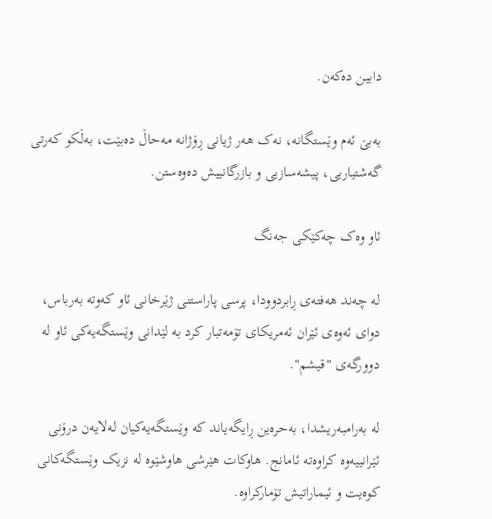دابین دەکەن.

بەبێ ئەم وێستگانە، نەک هەر ژیانی ڕۆژانە مەحاڵ دەبێت، بەڵکو کەرتی گەشتیاریی، پیشەسازیی و بازرگانییش دەوەستن.

ئاو وەک چەکێکی جەنگ

لە چەند هەفتەی ڕابردوودا، پرسی پاراستنی ژێرخانی ئاو کەوتە بەرباس، دوای ئەوەی ئێران ئەمریکای تۆمەتبار کرد بە لێدانی وێستگەیەکی ئاو لە دوورگەی "قیشم".

لە بەرامبەریشدا، بەحرەین ڕایگەیاند کە وێستگەیەکیان لەلایەن درۆنی ئێرانییەوە کراوەتە ئامانج. هاوکات هێرشی هاوشێوە لە نزیک وێستگەکانی کوەیت و ئیماراتیش تۆمارکراوە.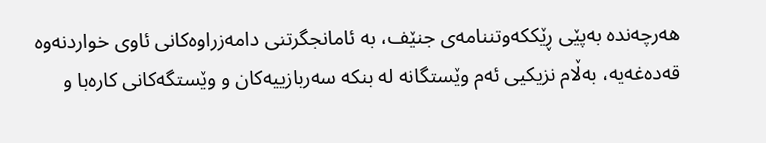هەرچەندە بەپێی ڕێککەوتننامەی جنێف، بە ئامانجگرتنی دامەزراوەکانی ئاوی خواردنەوە قەدەغەیە، بەڵام نزیکیی ئەم وێستگانە لە بنکە سەربازییەکان و وێستگەکانی کارەبا و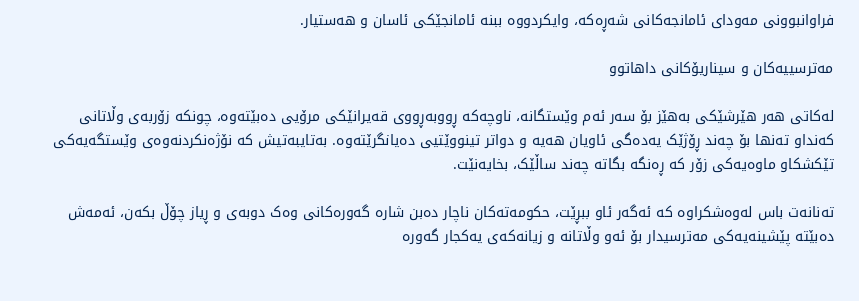فراوانبوونی مەودای ئامانجەکانی شەڕەکە، وایکردووە ببنە ئامانجێکی ئاسان و هەستیار.

مەترسییەکان و سیناریۆکانی داهاتوو

لەکاتی هەر هێرشێکی بەهێز بۆ سەر ئەم وێستگانە، ناوچەکە ڕووبەڕووی قەیرانێکی مرۆیی دەبێتەوە، چونکە زۆربەی وڵاتانی کەنداو تەنها بۆ چەند ڕۆژێک یەدەگی ئاویان هەیە و دواتر تینووێتیی دەیانگرێتەوە. بەتایبەتیش کە نۆژەنکردنەوەی وێستگەیەکی تێکشکاو ماوەیەکی زۆر کە ڕەنگە بگاتە چەند ساڵێک، بخایەنێت.

تەنانەت باس لەوەشکراوە کە ئەگەر ئاو ببڕێت، حکومەتەکان ناچار دەبن شارە گەورەکانی وەک دوبەی و ڕیاز چۆڵ بکەن، ئەمەش دەبێتە پێشینەیەکی مەترسیدار بۆ ئەو وڵاتانە و زیانەکەی یەکجار گەورە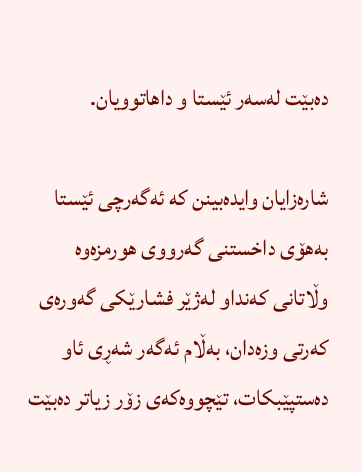دەبێت لەسەر ئێستا و داهاتوویان.

شارەزایان وایدەبینن کە ئەگەرچی ئێستا بەهۆی داخستنی گەرووی هورمزەوە وڵاتانی کەنداو لەژێر فشارێکی گەورەی کەرتی وزەدان، بەڵام ئەگەر شەڕی ئاو دەستپێبکات، تێچووەکەی زۆر زیاتر دەبێت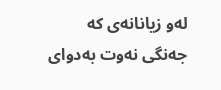لەو زیانانەی کە جەنگی نەوت بەدوای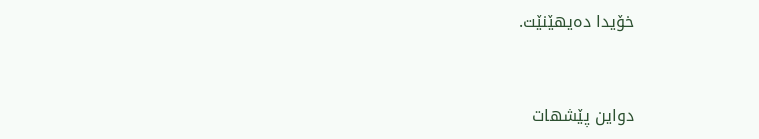خۆیدا دەیهێنێت.


دواین پێشهات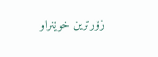زۆرترین خوێنراو